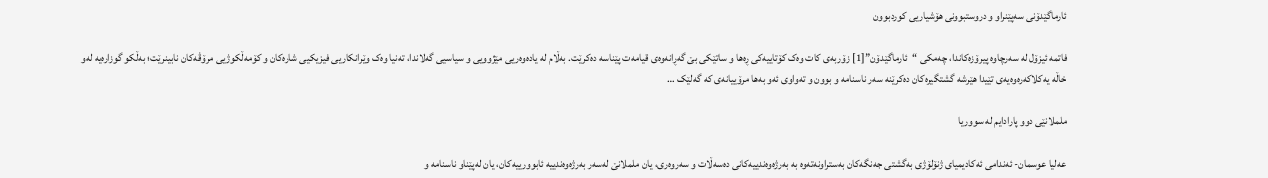ئارماگێدۆنی سەپێنراو و دروستبوونی هۆشیاریی کوردبوون

فاتمە ئیزۆل لە سەرچاوە پیرۆزەکاندا، چەمکی “ئارماگێدۆن”[1] زۆربەی کات وەک کۆتاییەکی ڕەها و ساتێکی بێ گەڕانەوەی قیامەت پێناسە دەکرێت. بەڵام لە یادەوەریی مێژوویی و سیاسیی گەلاندا، تەنیا وەک وێرانکاریی فیزیکیی شارەکان و کۆمەڵکوژیی مرۆڤەکان نابینرێت؛ بەڵکو گوزارەیە لەو خاڵە یەکلاکەرەوەیەی تێیدا هێرشە گشتگیرەکان دەکرێنە سەر ناسنامە و بوون و تەواوی ئەو بەها مرۆییانەی کە گەلێک …

ململانێی دوو پارادایم لە سووریا

عەلیا عوسمان- ئەندامی ئەکادیمیای ژنۆلۆژی بەگشتی جەنگەکان بەستراونەتەوە بە بەرژەوەندییەکانی دەسەڵات و سەروەری، یان ململانێ لەسەر بەرژەوەندییە ئابوورییەکان، یان لەپێناو ناسنامە و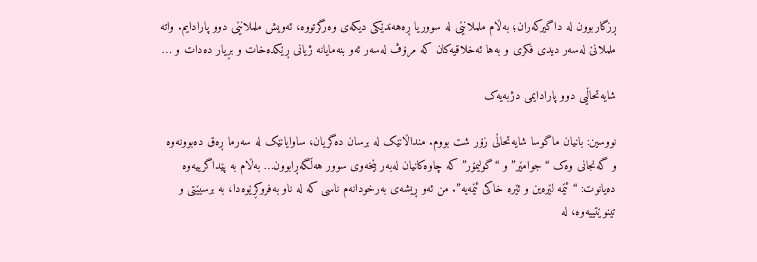ڕزگاربوون لە داگیرکەران؛ بەڵام ململانێی لە سووریا ڕەهەندێکی دیکەی وەرگرتووە، ئەویش ململانێی دوو پارادایم. واتە ململانێ لەسەر دیدی فکری و بەها ئەخلاقیەکان کە مرۆڤ لەسەر ئەو بنەمایانە ژیانی ڕێکدەخات و بڕیار دەدات و …

شایەتحاڵیی دوو پارادایمی دژبەیەک

نووسین: بانیان ماگوسا شایەتحاڵی زۆر شت بووم. منداڵانێک لە برسان دەگریان، ساوایانێک لە سەرما ڕەق دەبوونەوە و گەنجانی وەک “جوامێر” و “گولیمۆر” کە چاوەکانیان لەبەر بێخەوی سوور هەڵگەڕابوون… بەڵام بە پێداگرییەوە دەیانوت: “ئێمە لێرەین و ئێرە خاکی ئێمەیە”. من ئەو ڕیشەی بەرخودانەم ناسی کە لە ناو بەفروکڕێوەدا، بە برسیێتی و تینوێتییەوە، لە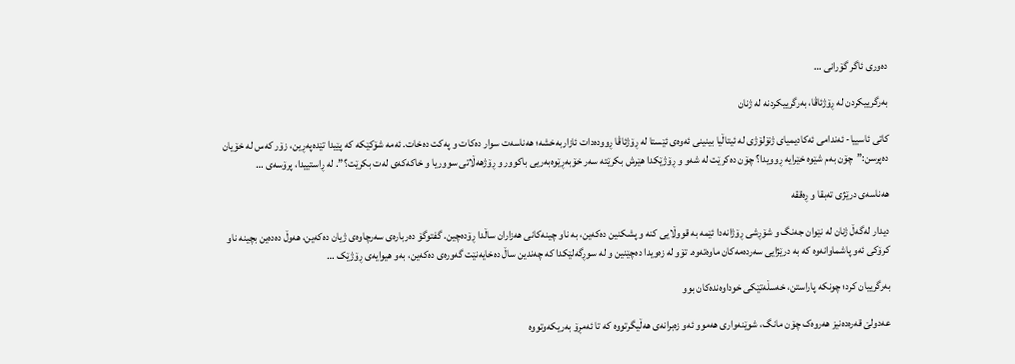دەوری ئاگر گۆرانی …

بەرگرییکردن لە ڕۆژئاڤا، بەرگرییکردنە لە ژنان

کاتی ئاسییا- ئەندامی ئەکادیمیای ژنۆلۆژی لە ئیتاڵیا بینینی ئەوەی ئێستا لە ڕۆژئاڤا ڕوودەدات ئازاربەخشە؛ هەناسەت سوار دەکات و پەکت دەخات. ئەمە شۆکێکە کە پێیدا تێدەپەڕین، زۆر کەس لە خۆیان دەپرسن:”چۆن بەم شێوە خێرایە ڕوویدا؟ چۆن دەکرێت لە شەو و ڕۆژێکدا هێرش بکرێتە سەر خۆبەڕێوەبەریی باکوور و ڕۆژهەڵاتی سووریا و خاکەکەی لەت بکرێت؟”. لە ڕاستییدا، پرۆسەی …

هەناسەی درێژی تەبقا و ڕەققە

دیدار لەگەڵ ژنان لە نێوان جەنگ و شۆڕشی ڕۆژانەدا ئێمە بە قووڵایی کنە و پشکنین دەکەین، بە ناو چینەکانی هەزاران ساڵدا ڕۆدەچین. گفتوگۆ دەربارەی سەرچاوەی ژیان دەکەین، هەوڵ دەدەین بچینە ناو کرۆکی ئەو پاشماوانەوە کە بە درێژایی سەردەمەکان ماوەتەوە. تۆو لە زەویدا دەچێنین و لە سوڕگەلێکدا کە چەندین ساڵ دەخایەنێت گەورەی دەکەین، بەو هیوایەی ڕۆژێک …

بەرگرییان کرد؛ چونکە پاراستن، خەسڵەتێکی خوداوەندەکان بوو

عەدولێ قەرەدەنیز هەروەک چۆن مانگ، شوێنەواری هەموو ئەو زەبرانەی هەڵیگرتووە کە تا ئەمڕۆ بەریکەوتووە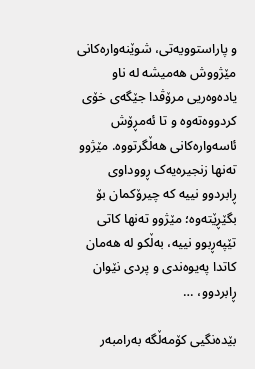و پاراستوویەتی، شوێنەوارەکانی مێژووش هەمیشە لە ناو یادەوەریی مرۆڤدا جێگەی خۆی کردووەتەوە و تا ئەمڕۆش ئاسەوارەکانی هەڵگرتووە. مێژوو تەنها زنجیرەیەک ڕووداوی ڕابردوو نییە کە چیرۆکمان بۆ بگێڕێتەوە؛ مێژوو تەنها کاتی تێپەڕبوو نییە، بەڵکو لە هەمان کاتدا پەیوەندی و پردی نێوان ڕابردوو، …

بێدەنگیی کۆمەڵگە بەرامبەر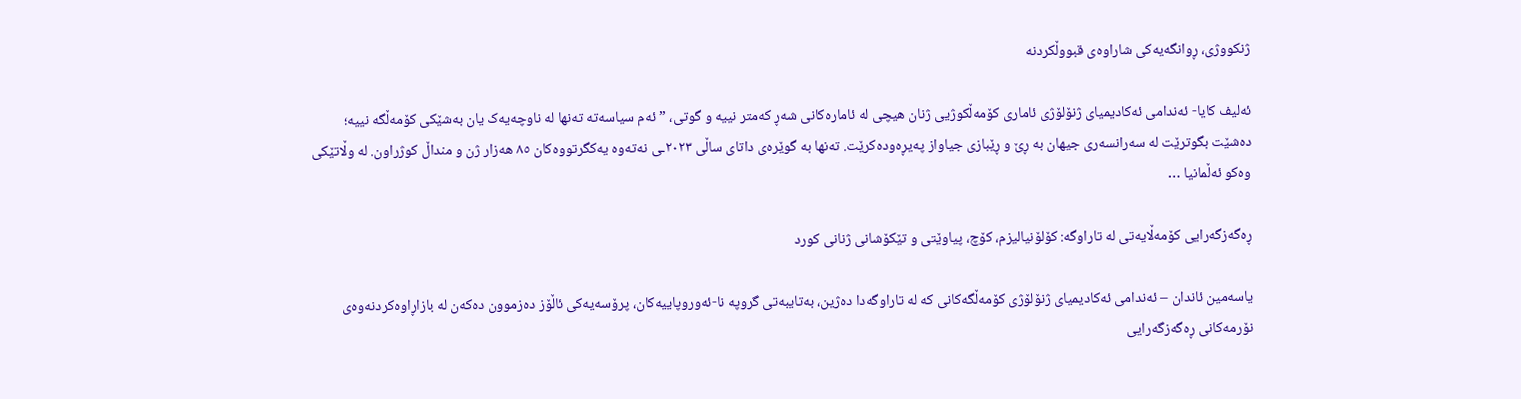ژنکووژی، ڕوانگەیەکی شاراوەی قبووڵکردنە

ئەلیف کایا- ئەندامی ئەکادیمیای ژنۆلۆژی ئاماری کۆمەڵکوژیی ژنان هیچی لە ئامارەکانی شەڕ کەمتر نییە و گوتی، ” ئەم سیاسەتە تەنها لە ناوچەیەک یان بەشێکی کۆمەڵگە نییە؛ دەشێت بگوترێت لە سەرانسەری جیهان بە ڕێ و ڕێبازی جیاواز پەیڕەودەکرێت. تەنها بە گوێرەی داتای ساڵی ٢٠٢٣ـی نەتەوە یەکگرتووەکان ٨٥ هەزار ژن و منداڵ کوژراون. لە وڵاتێکی وەکو ئەڵمانیا …

ڕەگەزگەرایی کۆمەڵایەتی لە تاراوگە: کۆلۆنیالیزم، کۆچ، پیاوێتی و تێکۆشانی ژنانی کورد

یاسەمین ئاندان – ئەندامی ئەکادیمیای ژنۆلۆژی کۆمەڵگەکانی کە لە تاراوگەدا دەژین، بەتایبەتی گروپە نا-ئەوروپاییەکان، پرۆسەیەکی ئاڵۆز دەزموون دەکەن لە بازاڕاوەکردنەوەی نۆرمەکانی ڕەگەزگەرایی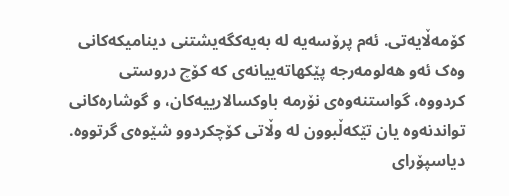کۆمەڵایەتی. ئەم پرۆسەیە لە بەیەکگەیشتنی دینامیکەکانی وەک ئەو هەلومەرجە پێکهاتەییانەی کە کۆچ دروستی کردووە، گواستنەوەی نۆرمە باوکسالارییەکان، و گوشارەکانی تواندنەوە یان تێکەڵبوون لە وڵاتی کۆچکردوو شێوەی گرتووە. دیاسپۆرای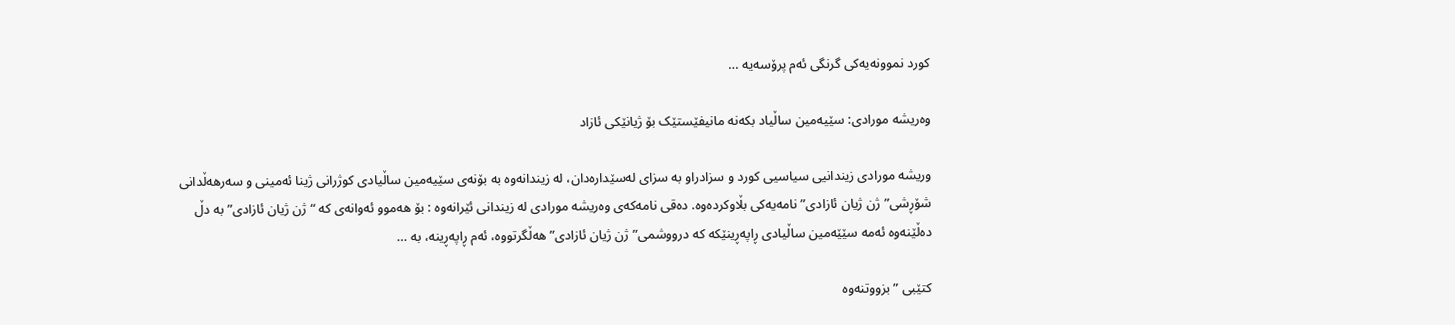کورد نموونەیەکی گرنگی ئەم پرۆسەیە …

وەریشە مورادی: سێیەمین ساڵیاد بکەنە مانیفێستێک بۆ ژیانێکی ئازاد

وریشە مورادی زیندانیی سیاسیی کورد و سزادراو بە سزای لەسێدارەدان، لە زیندانەوە بە بۆنەی سێیەمین ساڵیادی كوژرانی ژینا ئەمینی و سەرهەڵدانی شۆڕشی”ژن ژیان ئازادی” نامەیەکی بڵاوکردەوە. دەقی نامەکەی وەریشە مورادی لە زیندانی ئێرانەوە : بۆ هەموو ئەوانەی کە “ژن ژیان ئازادی” بە دڵ دەڵێنەوە ئەمە سێێەمین ساڵیادی ڕاپەڕینێکە کە درووشمی”ژن ژیان ئازادی”هەڵگرتووە، ئەم ڕاپەڕینە، بە …

کتێبی ” بزووتنەوە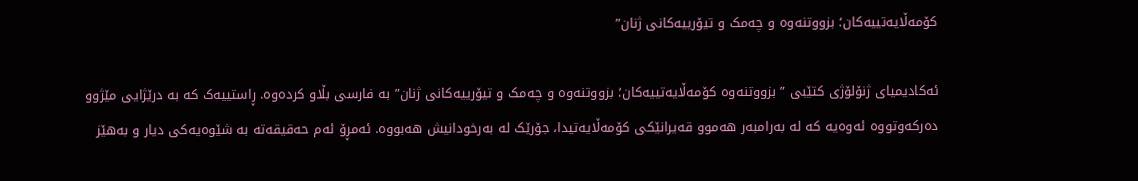کۆمەڵایەتییەکان؛ بزووتنەوە و چەمک و تیۆرییەکانی ژنان”

ئەکادیمیای ژنۆلۆژی کتێبی ” بزووتنەوە کۆمەڵایەتییەکان؛ بزووتنەوە و چەمک و تیۆرییەکانی ژنان” بە فارسی بڵاو کردەوە. ڕاستییەک کە بە درێژایی مێژوو دەرکەوتووە ئەوەیە کە لە بەرامبەر هەموو قەیرانێکی کۆمەڵایەتیدا، جۆرێک لە بەرخودانیش هەبووە. ئەمڕۆ ئەم حەقیقەتە بە شێوەیەکی دیار و بەهێز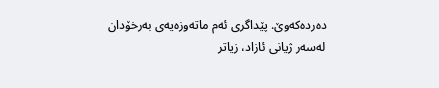دەردەکەوێ. پێداگری ئەم ماتەوزەیەی بەرخۆدان لەسەر ژیانی ئازاد، زیاتر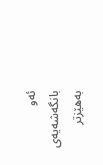ئەو بانگەشەیەی بەهێزتر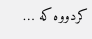کردووە کە …